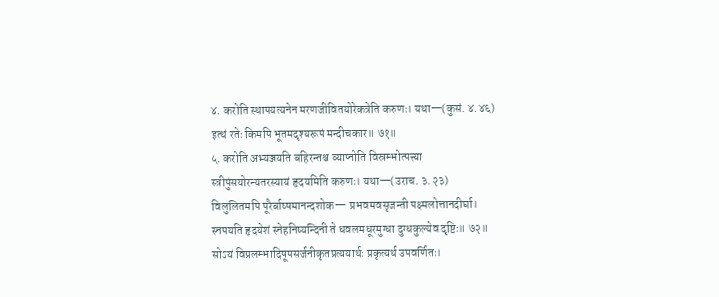४. करोति स्थापयत्यनेन मरणजीवितयोरेकत्रेति करुणः। यथा—(कुसं. ४.४६)
इत्थं रतेः किमपि भूतमदृश्यरूपं मन्दीचकार॥ ७१॥
५. करोति अभ्यञ्जयति बहिरन्तश्च व्याप्नोति विस्रम्भोत्पत्त्या स्त्रीपुंसयोरन्यतरस्यायं हृदयमिति करुणः। यथा—(उराच. ३.२३)
विलुलितमपि पूरैर्बाष्षमानन्दशोक— प्रभवमवसृजन्ती पक्ष्मलोत्तानदीर्घा।
स्नपयति हृदयेशं स्नेहनिष्यन्दिनी ते धवलमधूरमुग्धा दुग्धकुल्येव दृष्टिः॥ ७२॥
सोऽयं विप्रलम्भादिषूपसर्जनीकृतप्रत्ययार्थः प्रकृत्यर्थ उपवर्णितः।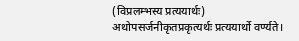(विप्रलम्भस्य प्रत्ययार्थः)
अथोपसर्जनीकृतप्रकृत्यर्थः प्रत्ययार्थो वर्ण्यते।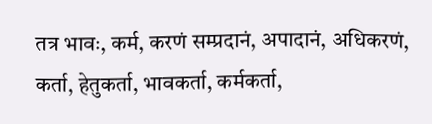तत्र भावः, कर्म, करणं सम्प्रदानं, अपादानं, अधिकरणं, कर्ता, हेतुकर्ता, भावकर्ता, कर्मकर्ता,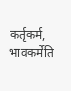कर्तृकर्म, भावकर्मेति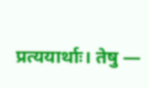प्रत्ययार्थाः। तेषु —